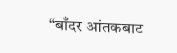“बाँदर आंतकबाट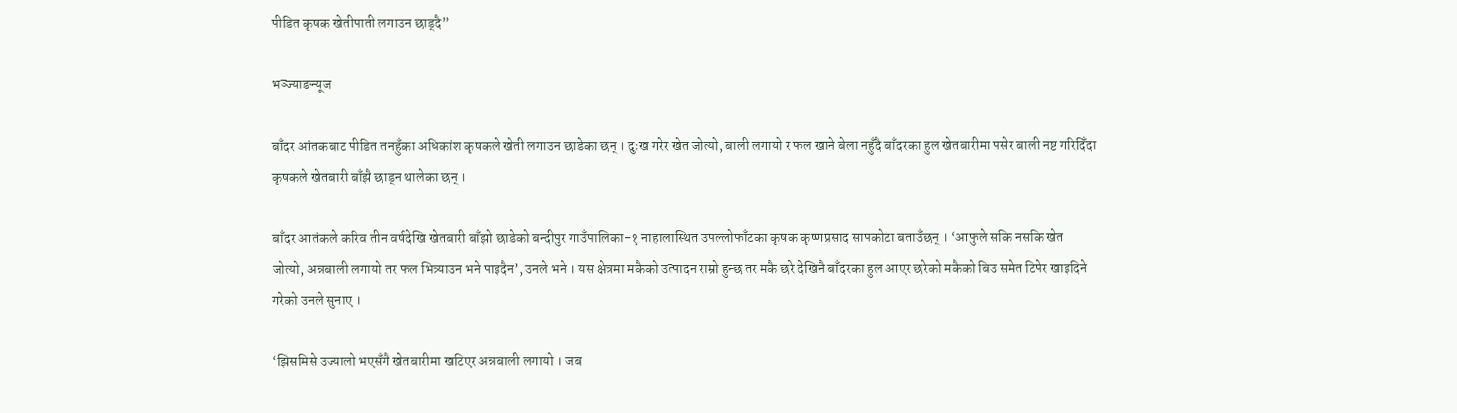पीडित कृषक खेतीपाती लगाउन छाड्दै”

भञ्ज्याङन्यूज

बाँदर आंतकबाट पीडित तनहुँका अधिकांश कृषकले खेती लगाउन छाडेका छन् । दुःख गरेर खेत जोत्यो, बाली लगायो र फल खाने बेला नहुँदै बाँदरका हुल खेतबारीमा पसेर बाली नष्ट गरिदिँदा कृषकले खेतबारी बाँझै छाड्न थालेका छन् ।

बाँदर आतंकले करिव तीन वर्षदेखि खेतबारी बाँझो छाडेको बन्दीपुर गाउँपालिका-१ नाहालास्थित उपल्लोफाँटका कृषक कृष्णप्रसाद सापकोटा बताउँछन् । ‘आफुले सकि नसकि खेत जोत्यो, अन्नबाली लगायो तर फल भित्र्याउन भने पाइदैन’, उनले भने । यस क्षेत्रमा मकैको उत्पादन राम्रो हुन्छ तर मकै छरे देखिनै बाँदरका हुल आएर छरेको मकैको बिउ समेत टिपेर खाइदिने गरेको उनले सुनाए ।

‘झिसमिसे उज्यालो भएसँगै खेतबारीमा खटिएर अन्नबाली लगायो । जब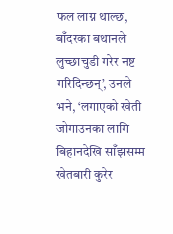फल लाग्न थाल्छ, बाँदरका बथानले लुच्छाचुडी गरेर नष्ट गरिदिन्छन्’, उनले भने, ‘लगाएको खेती जोगाउनका लागि बिहानदेखि साँझसम्म खेतबारी कुरेर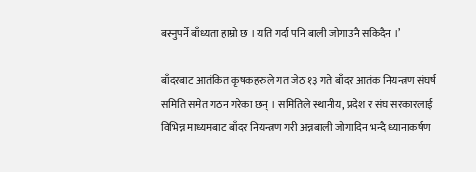बस्नुपर्ने बाँध्यता हाम्रो छ । यति गर्दा पनि बाली जोगाउनै सकिदैन ।’

बाँदरबाट आतंकित कृषकहरुले गत जेठ १३ गते बाँदर आतंक नियन्त्रण संघर्ष समिति समेत गठन गरेका छन् । समितिले स्थानीय, प्रदेश र संघ सरकारलाई विभिन्न माध्यमबाट बाँदर नियन्त्रण गरी अन्नबाली जोगादिन भन्दै ध्यानाकर्षण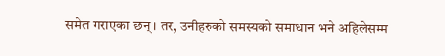समेत गराएका छन् । तर, उनीहरुको समस्यको समाधान भने अहिलेसम्म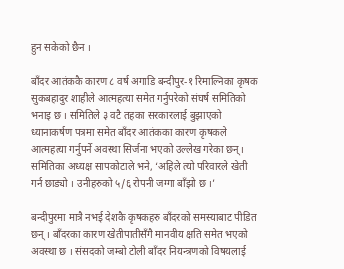हुन सकेको छैन ।

बाँदर आतंककै कारण ८ वर्ष अगाडि बन्दीपुर-१ रिमाल्निका कृषक सुकबहादुर शाहीले आत्महत्या समेत गर्नुपरेको संघर्ष समितिको भनाइ छ । समितिले ३ वटै तहका सरकारलाई बुझाएको ध्यानाकर्षण पत्रमा समेत बाँदर आतंकका कारण कृषकले आत्महत्या गर्नुपर्ने अवस्था सिर्जना भएको उल्लेख गरेका छन्। समितिका अध्यक्ष सापकोटाले भने, ‘अहिले त्यो परिवारले खेती गर्न छाड्यो । उनीहरुको ५/६ रोपनी जग्गा बाँझो छ ।’

बन्दीपुरमा मात्रै नभई देशकै कृषकहरु बाँदरको समस्याबाट पीडित छन् । बाँदरका कारण खेतीपातीसँगै मानवीय क्षति समेत भएको अवस्था छ । संसदको जम्बो टोली बाँदर नियन्त्रणको विषयलाई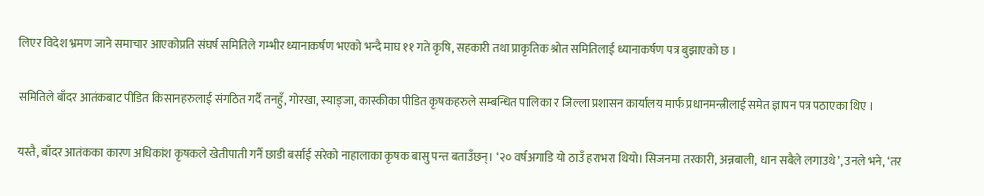लिएर विदेश भ्रमण जाने समाचार आएकोप्रति संघर्ष समितिले गम्भीर ध्यानाकर्षण भएको भन्दै माघ ११ गते कृषि, सहकारी तथा प्राकृतिक श्रोत समितिलाई ध्यानाकर्षण पत्र बुझाएको छ ।

समितिले बाँदर आतंकबाट पीडित किसानहरुलाई संगठित गर्दै तनहुँ, गोरखा, स्याङ्जा, कास्कीका पीडित कृषकहरुले सम्बन्धित पालिका र जिल्ला प्रशासन कार्यालय मार्फ प्रधानमन्त्रीलाई समेत ज्ञापन पत्र पठाएका थिए ।

यस्तै, बाँदर आतंकका कारण अधिकांश कृषकले खेतीपाती गर्नै छाडी बर्साई सरेको नाहालाका कृषक बासु पन्त बताउँछन्। ‘२० वर्षअगाडि यो ठाउँ हराभरा थियो। सिजनमा तरकारी, अन्नबाली, धान सबैले लगाउथे’, उनले भने, ‘तर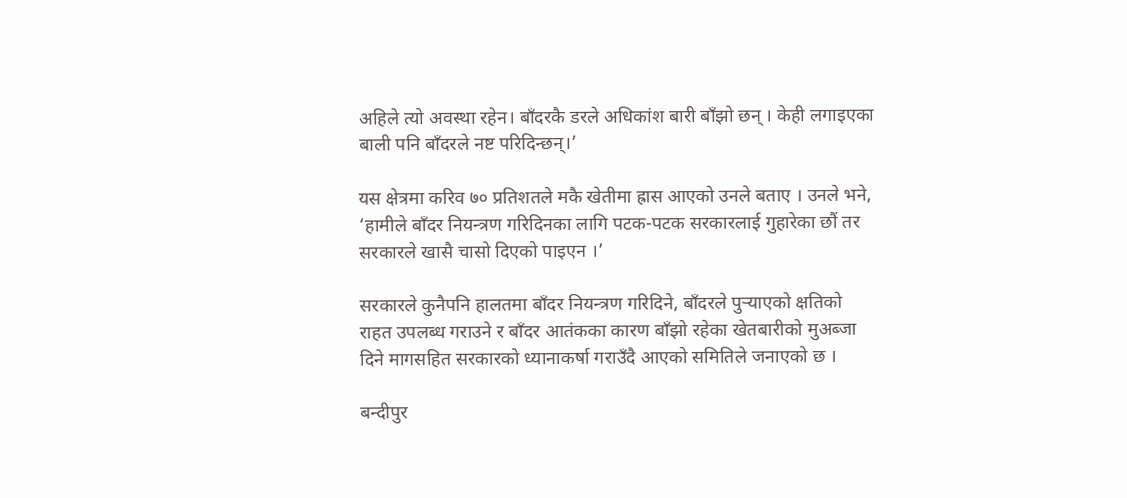अहिले त्यो अवस्था रहेन। बाँदरकै डरले अधिकांश बारी बाँझो छन् । केही लगाइएका बाली पनि बाँदरले नष्ट परिदिन्छन्।’

यस क्षेत्रमा करिव ७० प्रतिशतले मकै खेतीमा ह्रास आएको उनले बताए । उनले भने, ‘हामीले बाँदर नियन्त्रण गरिदिनका लागि पटक-पटक सरकारलाई गुहारेका छौं तर सरकारले खासै चासो दिएको पाइएन ।’

सरकारले कुनैपनि हालतमा बाँदर नियन्त्रण गरिदिने, बाँदरले पुर्‍याएको क्षतिको राहत उपलब्ध गराउने र बाँदर आतंकका कारण बाँझो रहेका खेतबारीको मुअब्जा दिने मागसहित सरकारको ध्यानाकर्षा गराउँदै आएको समितिले जनाएको छ ।

बन्दीपुर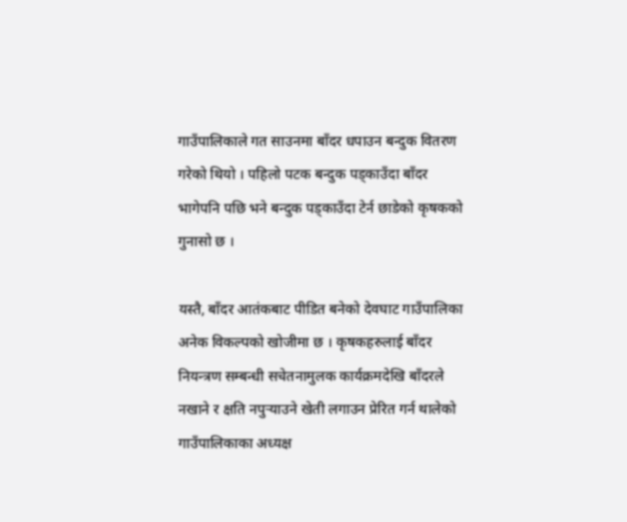गाउँपालिकाले गत साउनमा बाँदर धपाउन बन्दुक वितरण गरेको थियो । पहिलो पटक बन्दुक पड्काउँदा बाँदर भागेपनि पछि भने बन्दुक पड्काउँदा टेर्न छाडेको कृषकको गुनासो छ ।

यस्तै, बाँदर आतंकबाट पीडित बनेको देवघाट गाउँपालिका अनेक विकल्पको खोजीमा छ । कृषकहरुलाई बाँदर नियन्त्रण सम्बन्धी सचेतनामुलक कार्यक्रमदेखि बाँदरले नखाने र क्षति नपुर्‍याउने खेती लगाउन प्रेरित गर्न थालेको गाउँपालिकाका अध्यक्ष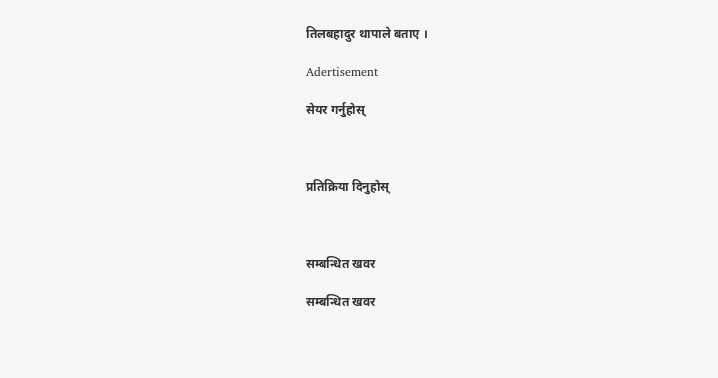तिलबहादुर थापाले बताए ।

Adertisement

सेयर गर्नुहोस्



प्रतिक्रिया दिनुहोस्



सम्बन्धित खवर

सम्बन्धित खवर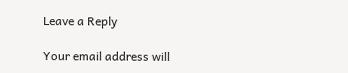Leave a Reply

Your email address will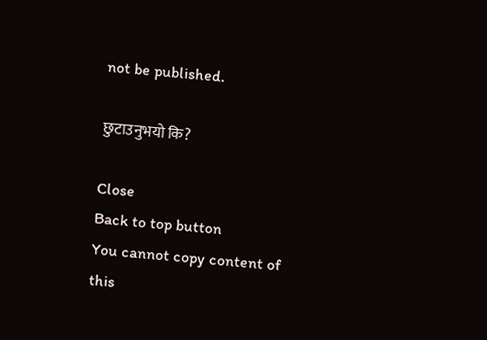not be published.

छुटाउनुभयो कि?

Close
Back to top button
You cannot copy content of this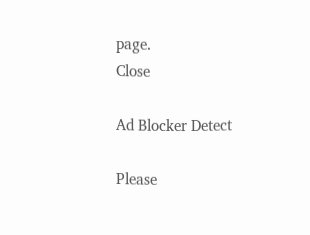page.
Close

Ad Blocker Detect

Please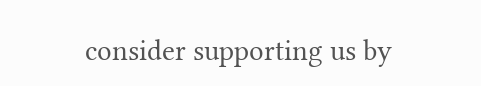consider supporting us by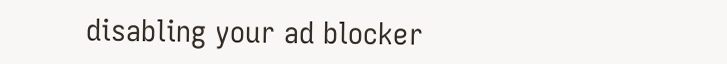disabling your ad blocker